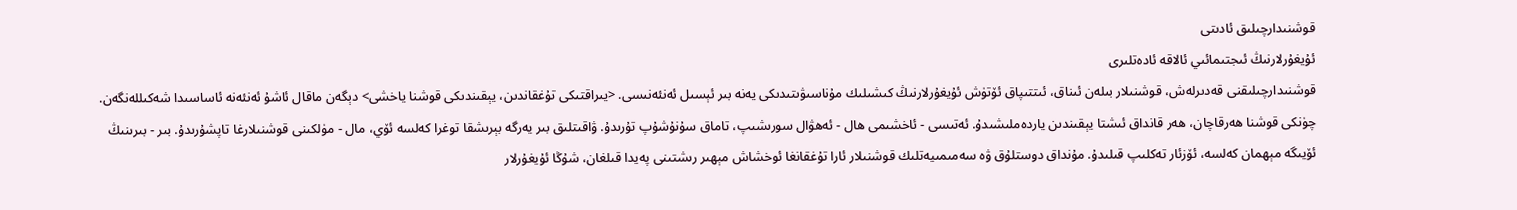قوشنىدارچىلىق ئادىتى
ئۇيغۇرلارنىڭ ئىجتىمائىي ئالاقە ئادەتلىرى
قوشنىدارچىلىقنى قەدىرلەش، قوشنىلار بىلەن ئىناق، ئىتتىپاق ئۆتۈش ئۇيغۇرلارنىڭ كىشىلىك مۇناسىۋىتىدىكى يەنە بىر ئېسىل ئەنئەنىسى. <يىراقتىكى تۇغقاندىن، يېقىندىكى قوشنا ياخشى> دېگەن ماقال ئاشۇ ئەنئەنە ئاساسىدا شەكىللەنگەن. چۈنكى قوشنا ھەرقاچان، ھەر قانداق ئىشتا يېقىندىن ياردەملىشىدۇ. ئەتىسى - ئاخشىمى ھال - ئەھۋال سورىشىپ، تاماق سۇنۇشۇپ تۇرىدۇ. ۋاقىتلىق بىر يەرگە بېرىشقا توغرا كەلسە ئۆي، مال - مۈلكىنى قوشنىلارغا تاپشۇرىدۇ. بىر - بىرىنىڭ ئۆيىگە مېھمان كەلسە، ئۆزئار تەكلىپ قىلىدۇ. مۇنداق دوستلۇق ۋە سەمىمىيەتلىك قوشنىلار ئارا تۇغقانغا ئوخشاش مېھىر رىشتىنى پەيدا قىلغان، شۇڭا ئۇيغۇرلار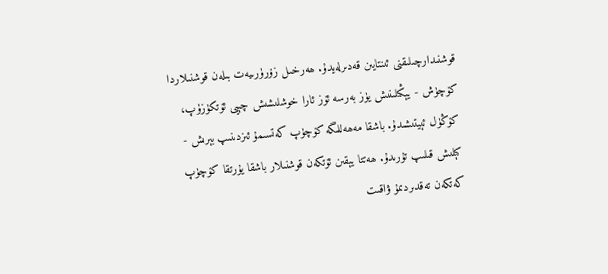قوشنىدارچىلىقنى ئىنتايىن قەدىرلەيدۇ. ھەرخىل زۆرۈرىيەت بىلەن قوشنىلاردا كۆچۈش - يېڭىلىنىش يۈز بەرسە ئۆز ئارا خوشلىشىش چېيى ئۆتكۈزۈپ، كۆڭۈل ئېيتىشىدۇ. باشقا مەھەللىگە كۆچۈپ كەتسىمۇ ئىزدىنىپ بېرىش - كېلىش قىلىپ تۇرىدۇ. ھەتتا يېقىن ئۆتكەن قوشنىلار باشقا يۇرتقا كۆچۈپ كەتكەن تەقدىردىمۇ ۋاقىت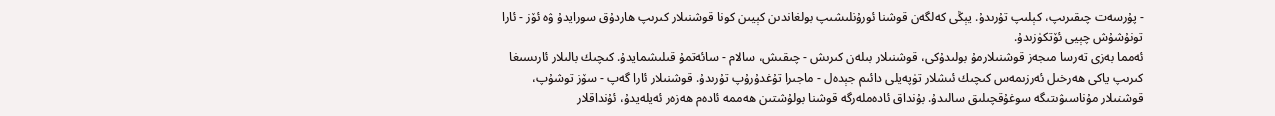- پۇرسەت چىقىرىپ، كېلىپ تۇرىدۇ. يېڭى كەلگەن قوشنا ئورۇنلىشىپ بولغاندىن كېيىن كونا قوشنىلار كىرىپ ھاردۇق سورايدۇ ۋە ئۆز - ئارا تونۇشۇش چېيى ئۆتكۈزىدۇ.
ئەمما بەزى تەرسا مىجەز قوشنىلارمۇ بولىدۇكى، قوشنىلار بىلەن كىرىش - چىقىش، سالام - سائەتمۇ قىلىشمايدۇ. كىچىك بالىلار ئارىسىغا كىرىپ ياكى ھەرخىل ئەرزىمەس كىچىك ئىشلار تۈپەيلى دائىم جېدەل - ماجىرا تۇغدۇرۇپ تۇرىدۇ. قوشنىلار ئارا گەپ - سۆز توشۇپ، قوشنىلار مۇناسىۋىتىگە سوغۇقچىلىق سالىدۇ. بۇنداق ئادەملەرگە قوشنا بولۇشتىن ھەممە ئادەم ھەزەر ئەيلەيدۇ، ئۇنداقلار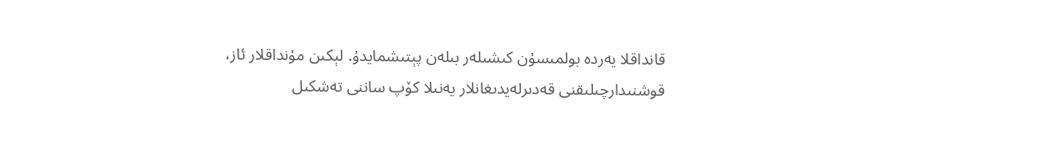قانداقلا يەردە بولمىسۇن كىشىلەر بىلەن پېتىشمايدۇ. لېكىن مۇنداقلار ئاز، قوشنىدارچىلىقنى قەدىرلەيدىغانلار يەنىلا كۆپ ساننى تەشكىل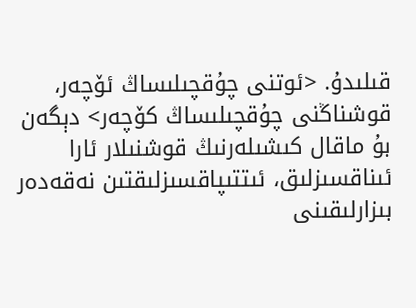قىلىدۇ. <ئوتنى چۇقچىلىساڭ ئۆچەر، قوشناڭنى چۇقچىلىساڭ كۆچەر> دېگەن بۇ ماقال كىشىلەرنىڭ قوشنىلار ئارا ئىناقسىزلىق، ئىتتىپاقسىزلىقتىن نەقەدەر بىزارلىقىنى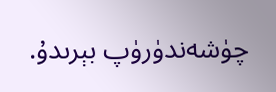چۈشەندۈرۈپ بېرىدۇ.